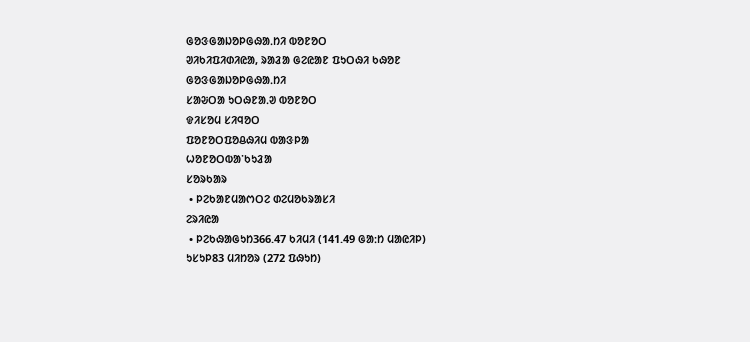ᱜᱚᱝᱜᱟᱡᱚᱞᱜᱷᱟᱹᱴᱤ ᱵᱚᱱᱚᱛ
ᱣᱤᱠᱤᱯᱤᱰᱤᱭᱟ, ᱨᱟᱲᱟ ᱜᱮᱭᱟᱱ ᱯᱩᱛᱷᱤ ᱠᱷᱚᱱ
ᱜᱚᱝᱜᱟᱡᱚᱞᱜᱷᱟᱹᱴᱤ
ᱥᱟᱶᱛᱟ ᱩᱛᱷᱱᱟᱹᱣ ᱵᱚᱱᱚᱛ
ᱫᱤᱥᱚᱢ ᱥᱤᱧᱚᱛ
ᱯᱚᱱᱚᱛᱯᱚᱪᱷᱤᱢ ᱵᱟᱝᱞᱟ
ᱦᱚᱱᱚᱛᱵᱟᱸᱠᱩᱲᱟ
ᱥᱚᱨᱠᱟᱨ
 • ᱞᱮᱠᱟᱱᱢᱟᱬᱛᱮ ᱰᱮᱢᱚᱠᱨᱟᱥᱤ
ᱮᱨᱤᱭᱟ
 • ᱞᱮᱠᱷᱟᱜᱩᱴ366.47 ᱠᱤᱢᱤ (141.49 ᱜᱟᱺᱴ ᱢᱟᱭᱤᱞ)
ᱩᱥᱩᱞ83 ᱢᱤᱴᱚᱨ (272 ᱯᱷᱩᱴ)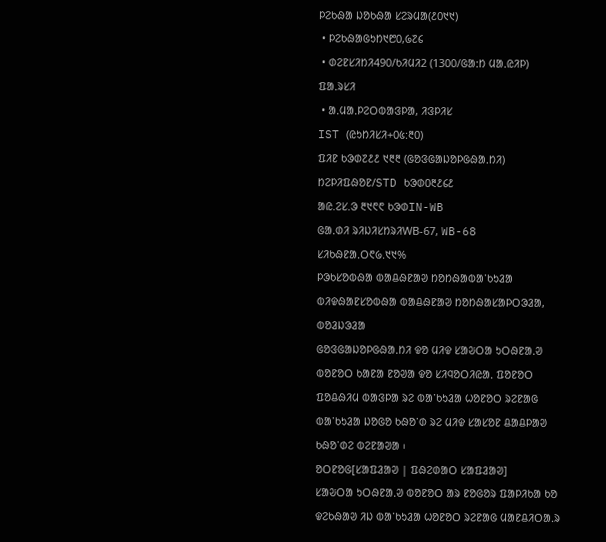ᱞᱮᱠᱷᱟ ᱡᱚᱠᱷᱟ ᱥᱮᱨᱢᱟ(᱒᱐᱑᱑)
 • ᱞᱮᱠᱷᱟᱜᱩᱴ᱑᱘᱐,᱙᱗᱔
 • ᱰᱮᱱᱥᱤᱴᱤ490/ᱠᱤᱢᱤ2 (1300/ᱜᱟᱺᱴ ᱢᱟᱹᱭᱤᱞ)
ᱯᱟᱹᱨᱥᱤ
 • ᱟᱹᱢᱟᱹᱞᱮᱛᱵᱟᱝᱞᱟ, ᱤᱝᱞᱤᱥ
IST (ᱭᱩᱴᱤᱥᱤ+᱐᱕:᱓᱐)
ᱯᱤᱱ ᱠᱳᱰ᱗᱒᱒ ᱑᱓᱓ (ᱜᱚᱝᱜᱟᱡᱚᱞᱜᱷᱟᱹᱴᱤ)
ᱴᱮᱞᱤᱯᱷᱚᱱ/STD ᱠᱳᱰ᱐᱓᱒᱔᱒
ᱟᱭ.ᱮᱥ.ᱳ ᱓᱑᱖᱖ ᱠᱳᱰIN-WB
ᱜᱟᱹᱰᱤ ᱨᱤᱡᱤᱥᱴᱨᱤWB-67, WB-68
ᱥᱤᱠᱷᱱᱟᱹᱛ᱖᱙.᱑᱑%
ᱞᱳᱠᱥᱚᱵᱷᱟ ᱵᱟᱪᱷᱱᱟᱣ ᱴᱚᱴᱷᱟᱵᱟᱸᱠᱩᱲᱟ
ᱵᱤᱫᱷᱟᱱᱥᱚᱵᱷᱟ ᱵᱟᱪᱷᱱᱟᱣ ᱴᱚᱴᱷᱟᱥᱟᱞᱛᱳᱲᱟ, ᱵᱚᱲᱡᱳᱲᱟ
ᱜᱚᱝᱜᱟᱡᱚᱞᱜᱷᱟᱹᱴᱤ ᱫᱚ ᱢᱤᱫ ᱥᱟᱶᱛᱟ ᱩᱛᱷᱱᱟᱹᱣ ᱵᱚᱱᱚᱛ ᱠᱟᱱᱟ ᱱᱚᱣᱟ ᱫᱚ ᱥᱤᱧᱚᱛᱤᱭᱟᱹ ᱯᱚᱱᱚᱛ ᱯᱚᱪᱷᱤᱢ ᱵᱟᱝᱞᱟ ᱨᱮ ᱵᱟᱸᱠᱩᱲᱟ ᱦᱚᱱᱚᱛ ᱨᱮᱱᱟᱜ ᱵᱟᱸᱠᱩᱲᱟ ᱡᱚᱜᱚ ᱠᱷᱚᱸᱰ ᱨᱮ ᱢᱤᱫ ᱥᱟᱥᱚᱱ ᱪᱟᱪᱞᱟᱣ ᱠᱷᱚᱸᱰᱮ ᱵᱮᱱᱟᱣᱟ ᱾
ᱚᱛᱱᱚᱜ[ᱥᱟᱯᱲᱟᱣ | ᱯᱷᱮᱰᱟᱛ ᱥᱟᱯᱲᱟᱣ]
ᱥᱟᱶᱛᱟ ᱩᱛᱷᱱᱟᱹᱣ ᱵᱚᱱᱚᱛ ᱟᱨ ᱱᱚᱜᱚᱨ ᱯᱟᱞᱤᱠᱟ ᱠᱚ ᱫᱮᱠᱷᱟᱣ ᱤᱡ ᱵᱟᱸᱠᱩᱲᱟ ᱦᱚᱱᱚᱛ ᱨᱮᱱᱟᱜ ᱢᱟᱱᱪᱤᱛᱟᱹᱨ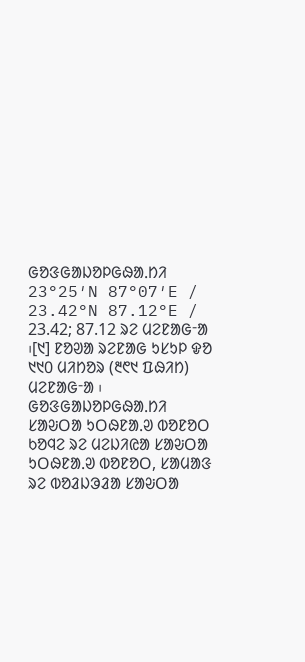ᱜᱚᱝᱜᱟᱡᱚᱞᱜᱷᱟᱹᱴᱤ 23°25′N 87°07′E / 23.42°N 87.12°E / 23.42; 87.12 ᱨᱮ ᱢᱮᱱᱟᱜᱼᱟ ᱾[᱑] ᱱᱚᱣᱟ ᱨᱮᱱᱟᱜ ᱩᱥᱩᱞ ᱫᱚ ᱑᱑᱐ ᱢᱤᱴᱚᱨ (᱓᱖᱑ ᱯᱷᱤᱴ) ᱢᱮᱱᱟᱜᱼᱟ ᱾
ᱜᱚᱝᱜᱟᱡᱚᱞᱜᱷᱟᱹᱴᱤ ᱥᱟᱶᱛᱟ ᱩᱛᱷᱱᱟᱹᱣ ᱵᱚᱱᱚᱛ ᱠᱚᱧᱮ ᱨᱮ ᱢᱮᱡᱤᱭᱟ ᱥᱟᱶᱛᱟ ᱩᱛᱷᱱᱟᱹᱣ ᱵᱚᱱᱚᱛ, ᱥᱟᱢᱟᱝ ᱨᱮ ᱵᱚᱲᱡᱳᱲᱟ ᱥᱟᱶᱛᱟ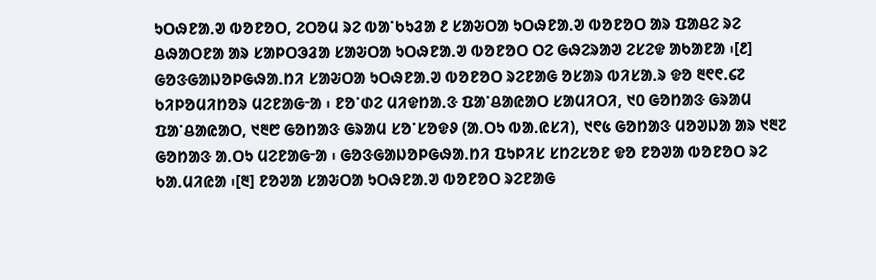ᱩᱛᱷᱱᱟᱹᱣ ᱵᱚᱱᱚᱛ, ᱮᱛᱚᱢ ᱨᱮ ᱵᱟᱸᱠᱩᱲᱟ ᱒ ᱥᱟᱶᱛᱟ ᱩᱛᱷᱱᱟᱹᱣ ᱵᱚᱱᱚᱛ ᱟᱨ ᱯᱟᱪᱮ ᱨᱮ ᱪᱷᱟᱛᱱᱟ ᱟᱨ ᱥᱟᱞᱛᱳᱲᱟ ᱥᱟᱶᱛᱟ ᱩᱛᱷᱱᱟᱹᱣ ᱵᱚᱱᱚᱛ ᱛᱮ ᱜᱷᱮᱨᱟᱣ ᱮᱥᱮᱫ ᱟᱠᱟᱱᱟ ᱾[᱒]
ᱜᱚᱝᱜᱟᱡᱚᱞᱜᱷᱟᱹᱴᱤ ᱥᱟᱶᱛᱟ ᱩᱛᱷᱱᱟᱹᱣ ᱵᱚᱱᱚᱛ ᱨᱮᱱᱟᱜ ᱚᱥᱟᱨ ᱵᱤᱥᱟᱹᱨ ᱫᱚ ᱓᱖᱖.᱔᱗ ᱠᱤᱞᱚᱢᱤᱴᱚᱨ ᱢᱮᱱᱟᱜᱼᱟ ᱾ ᱱᱚᱸᱰᱮ ᱢᱤᱫᱴᱟᱹᱝ ᱯᱟᱸᱪᱟᱭᱟᱛ ᱥᱟᱢᱤᱛᱤ, ᱑᱐ ᱜᱚᱴᱟᱝ ᱜᱨᱟᱢ ᱯᱟᱸᱪᱟᱭᱟᱛ, ᱑᱓᱘ ᱜᱚᱴᱟᱝ ᱜᱨᱟᱢ ᱥᱚᱸᱥᱚᱫᱽ (ᱟᱹᱛᱩ ᱵᱟᱹᱭᱥᱤ), ᱑᱖᱕ ᱜᱚᱴᱟᱝ ᱢᱚᱣᱡᱟ ᱟᱨ ᱑᱓᱗ ᱜᱚᱴᱟᱝ ᱟᱹᱛᱩ ᱢᱮᱱᱟᱜᱼᱟ ᱾ ᱜᱚᱝᱜᱟᱡᱚᱞᱜᱷᱟᱹᱴᱤ ᱯᱩᱞᱤᱥ ᱥᱴᱮᱥᱚᱱ ᱫᱚ ᱱᱚᱣᱟ ᱵᱚᱱᱚᱛ ᱨᱮ ᱠᱟᱹᱢᱤᱭᱟ ᱾[᱓] ᱱᱚᱣᱟ ᱥᱟᱶᱛᱟ ᱩᱛᱷᱱᱟᱹᱣ ᱵᱚᱱᱚᱛ ᱨᱮᱱᱟᱜ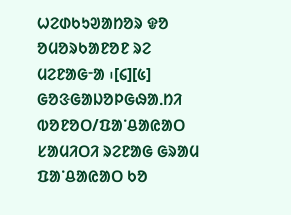ᱦᱮᱰᱠᱩᱣᱟᱴᱚᱨ ᱫᱚ ᱚᱢᱚᱨᱠᱟᱱᱚᱱ ᱨᱮ ᱢᱮᱱᱟᱜᱼᱟ ᱾[᱔][᱕]
ᱜᱚᱝᱜᱟᱡᱚᱞᱜᱷᱟᱹᱴᱤ ᱵᱚᱱᱚᱛ/ᱯᱟᱸᱪᱟᱭᱟᱛ ᱥᱟᱢᱤᱛᱤ ᱨᱮᱱᱟᱜ ᱜᱨᱟᱢ ᱯᱟᱸᱪᱟᱭᱟᱛ ᱠᱚ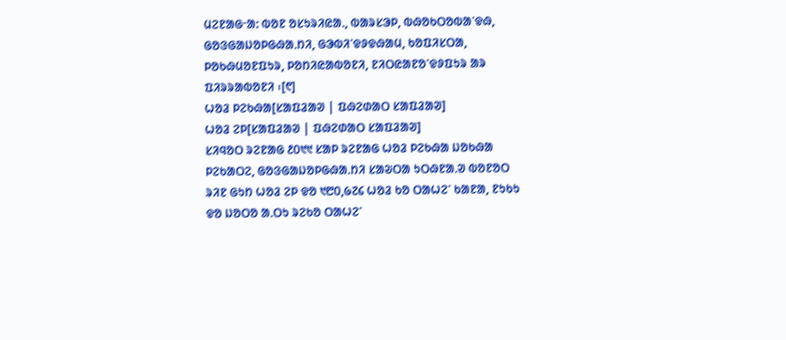ᱢᱮᱱᱟᱜᱼᱟ: ᱵᱚᱱ ᱚᱥᱩᱨᱤᱭᱟᱹ, ᱵᱟᱨᱥᱳᱞ, ᱵᱷᱚᱠᱛᱚᱵᱟᱸᱫᱷ, ᱜᱚᱝᱜᱟᱡᱚᱞᱜᱷᱟᱹᱴᱤ, ᱜᱳᱵᱤᱸᱫᱽᱫᱷᱟᱢ, ᱠᱚᱯᱤᱥᱛᱟ, ᱞᱚᱠᱷᱢᱚᱱᱯᱩᱨ, ᱞᱚᱴᱤᱭᱟᱵᱚᱱᱤ, ᱱᱤᱛᱭᱟᱱᱚᱸᱫᱽᱯᱩᱨ ᱟᱨ ᱯᱤᱨᱨᱟᱵᱚᱱᱤ ᱾[᱖]
ᱦᱚᱲ ᱞᱮᱠᱷᱟ[ᱥᱟᱯᱲᱟᱣ | ᱯᱷᱮᱰᱟᱛ ᱥᱟᱯᱲᱟᱣ]
ᱦᱚᱲ ᱮᱞ[ᱥᱟᱯᱲᱟᱣ | ᱯᱷᱮᱰᱟᱛ ᱥᱟᱯᱲᱟᱣ]
ᱥᱤᱧᱚᱛ ᱨᱮᱱᱟᱜ ᱒᱐᱑᱑ ᱥᱟᱞ ᱨᱮᱱᱟᱜ ᱦᱚᱲ ᱞᱮᱠᱷᱟ ᱡᱚᱠᱷᱟ ᱞᱮᱠᱟᱛᱮ, ᱜᱚᱝᱜᱟᱡᱚᱞᱜᱷᱟᱹᱴᱤ ᱥᱟᱶᱛᱟ ᱩᱛᱷᱱᱟᱹᱣ ᱵᱚᱱᱚᱛ ᱨᱤᱱ ᱜᱩᱴ ᱦᱚᱲ ᱮᱞ ᱫᱚ ᱑᱘᱐,᱙᱗᱔ ᱦᱚᱲ ᱠᱚ ᱛᱟᱦᱮᱸ ᱠᱟᱱᱟ, ᱱᱩᱠᱩ ᱫᱚ ᱡᱚᱛᱚ ᱟᱹᱛᱩ ᱨᱮᱠᱚ ᱛᱟᱦᱮᱸ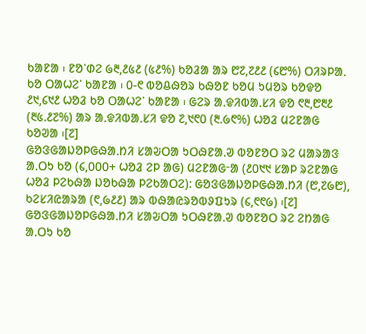ᱠᱟᱱᱟ ᱾ ᱱᱚᱸᱰᱮ ᱙᱓,᱒᱕᱒ (᱕᱒%) ᱠᱚᱲᱟ ᱟᱨ ᱘᱗,᱗᱒᱒ (᱔᱘%) ᱛᱤᱨᱞᱟᱹ ᱠᱚ ᱛᱟᱦᱮᱸ ᱠᱟᱱᱟ ᱾ ᱐-᱖ ᱵᱚᱪᱷᱚᱨ ᱠᱷᱚᱱ ᱠᱚᱢ ᱩᱢᱚᱨ ᱠᱚᱫᱚ ᱒᱑,᱔᱑᱒ ᱦᱚᱲ ᱠᱚ ᱛᱟᱦᱮᱸ ᱠᱟᱱᱟ ᱾ ᱜᱮᱨ ᱟᱹᱫᱤᱵᱟᱹᱥᱤ ᱫᱚ ᱖᱓,᱘᱓᱒ (᱓᱕.᱒᱗%) ᱟᱨ ᱟᱹᱫᱤᱵᱟᱹᱥᱤ ᱫᱚ ᱗,᱑᱖᱐ (᱓.᱙᱖%) ᱦᱚᱲ ᱢᱮᱱᱟᱜ ᱠᱚᱣᱟ ᱾[᱗]
ᱜᱚᱝᱜᱟᱡᱚᱞᱜᱷᱟᱹᱴᱤ ᱥᱟᱶᱛᱟ ᱩᱛᱷᱱᱟᱹᱣ ᱵᱚᱱᱚᱛ ᱨᱮ ᱢᱟᱨᱟᱝ ᱟᱹᱛᱩ ᱠᱚ (᱔,᱐᱐᱐+ ᱦᱚᱲ ᱮᱞ ᱟᱜ) ᱢᱮᱱᱟᱜᱼᱟ (᱒᱐᱑᱑ ᱥᱟᱞ ᱨᱮᱱᱟᱜ ᱦᱚᱲ ᱞᱮᱠᱷᱟ ᱡᱚᱠᱷᱟ ᱞᱮᱠᱟᱛᱮ): ᱜᱚᱝᱜᱟᱡᱚᱞᱜᱷᱟᱹᱴᱤ (᱘,᱗᱙᱘), ᱠᱮᱥᱤᱭᱟᱨᱟ (᱖,᱙᱒᱒) ᱟᱨ ᱵᱷᱟᱭᱨᱚᱵᱽᱯᱩᱨ (᱔,᱖᱖᱙) ᱾[᱗]
ᱜᱚᱝᱜᱟᱡᱚᱞᱜᱷᱟᱹᱴᱤ ᱥᱟᱶᱛᱟ ᱩᱛᱷᱱᱟᱹᱣ ᱵᱚᱱᱚᱛ ᱨᱮ ᱮᱴᱟᱜ ᱟᱹᱛᱩ ᱠᱚ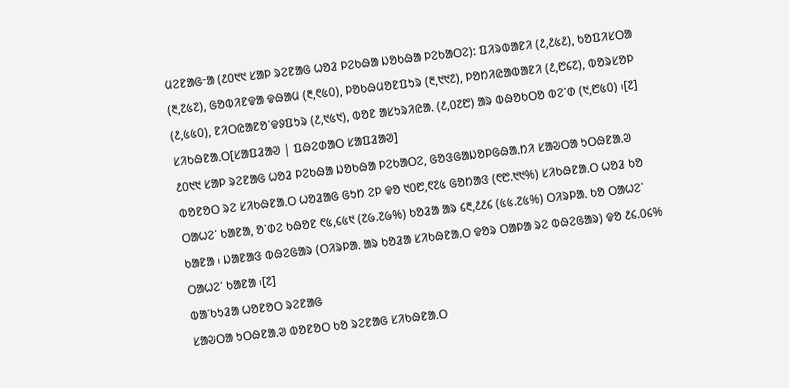ᱢᱮᱱᱟᱜᱼᱟ (᱒᱐᱑᱑ ᱥᱟᱞ ᱨᱮᱱᱟᱜ ᱦᱚᱲ ᱞᱮᱠᱷᱟ ᱡᱚᱠᱷᱟ ᱞᱮᱠᱟᱛᱮ): ᱯᱤᱨᱵᱟᱱᱤ (᱒,᱒᱕᱒), ᱠᱚᱯᱤᱥᱛᱟ (᱓,᱗᱕᱗), ᱜᱚᱵᱤᱱᱫᱟ ᱫᱷᱟᱢ (᱓,᱖᱕᱐), ᱞᱚᱠᱷᱢᱚᱱᱯᱩᱨ (᱓,᱑᱑᱗), ᱞᱚᱴᱤᱭᱟᱵᱟᱱᱤ (᱒,᱘᱔᱗), ᱵᱚᱨᱥᱚᱞ (᱒,᱕᱕᱐), ᱱᱤᱛᱭᱟᱱᱚᱸᱫᱽᱯᱩᱨ (᱒,᱑᱕᱑), ᱵᱚᱱ ᱟᱥᱩᱨᱤᱭᱟᱹ (᱒,᱐᱗᱘) ᱟᱨ ᱵᱷᱚᱠᱛᱚ ᱵᱮᱸᱰ (᱑,᱘᱕᱐) ᱾[᱗]
ᱥᱤᱠᱷᱱᱟᱹᱛ[ᱥᱟᱯᱲᱟᱣ | ᱯᱷᱮᱰᱟᱛ ᱥᱟᱯᱲᱟᱣ]
᱒᱐᱑᱑ ᱥᱟᱞ ᱨᱮᱱᱟᱜ ᱦᱚᱲ ᱞᱮᱠᱷᱟ ᱡᱚᱠᱷᱟ ᱞᱮᱠᱟᱛᱮ, ᱜᱚᱝᱜᱟᱡᱚᱞᱜᱷᱟᱹᱴᱤ ᱥᱟᱶᱛᱟ ᱩᱛᱷᱱᱟᱹᱣ ᱵᱚᱱᱚᱛ ᱨᱮ ᱥᱤᱠᱷᱱᱟᱹᱛ ᱦᱚᱲᱟᱜ ᱜᱩᱴ ᱮᱞ ᱫᱚ ᱑᱐᱘,᱖᱗᱕ ᱜᱚᱴᱟᱝ (᱖᱘.᱑᱑%) ᱥᱤᱠᱷᱱᱟᱹᱛ ᱦᱚᱲ ᱠᱚ ᱛᱟᱦᱮᱸ ᱠᱟᱱᱟ, ᱚᱸᱰᱮ ᱠᱷᱚᱱ ᱖᱕,᱔᱕᱑ (᱗᱙.᱗᱙%) ᱠᱚᱲᱟ ᱟᱨ ᱔᱓,᱒᱒᱔ (᱕᱕.᱗᱕%) ᱛᱤᱨᱞᱟᱹ ᱠᱚ ᱛᱟᱦᱮᱸ ᱠᱟᱱᱟ ᱾ ᱡᱟᱱᱟᱝ ᱵᱷᱮᱜᱟᱨ (ᱛᱤᱨᱞᱟᱹ ᱟᱨ ᱠᱚᱲᱟ ᱥᱤᱠᱷᱱᱟᱹᱛ ᱫᱚᱨ ᱛᱟᱞᱟ ᱨᱮ ᱵᱷᱮᱜᱟᱨ) ᱫᱚ ᱒᱔.᱐᱔% ᱛᱟᱦᱮᱸ ᱠᱟᱱᱟ ᱾[᱗]
ᱵᱟᱸᱠᱩᱲᱟ ᱦᱚᱱᱚᱛ ᱨᱮᱱᱟᱜ
ᱥᱟᱶᱛᱟ ᱩᱛᱷᱱᱟᱹᱣ ᱵᱚᱱᱚᱛ ᱠᱚ ᱨᱮᱱᱟᱜ ᱥᱤᱠᱷᱱᱟᱹᱛ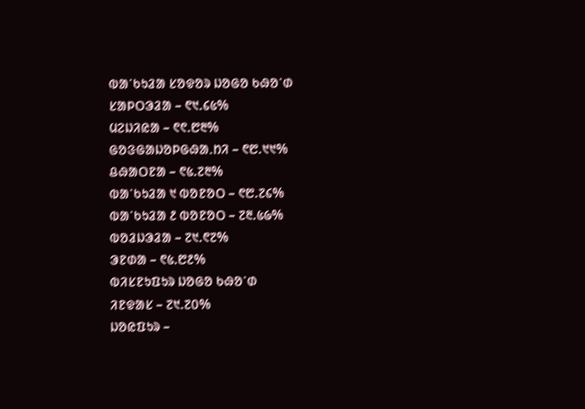ᱵᱟᱸᱠᱩᱲᱟ ᱥᱚᱫᱚᱨ ᱡᱚᱜᱚ ᱠᱷᱚᱸᱰ
ᱥᱟᱞᱛᱳᱲᱟ – ᱖᱑.᱔᱕%
ᱢᱮᱡᱤᱭᱟ – ᱖᱖.᱘᱓%
ᱜᱚᱝᱜᱟᱡᱚᱞᱜᱷᱟᱹᱴᱤ – ᱖᱘.᱑᱑%
ᱪᱷᱟᱛᱱᱟ – ᱖᱕.᱗᱓%
ᱵᱟᱸᱠᱩᱲᱟ ᱑ ᱵᱚᱱᱚᱛ – ᱖᱘.᱗᱔%
ᱵᱟᱸᱠᱩᱲᱟ ᱒ ᱵᱚᱱᱚᱛ – ᱗᱓.᱕᱙%
ᱵᱚᱲᱡᱳᱲᱟ – ᱗᱑.᱖᱗%
ᱳᱱᱰᱟ – ᱖᱕.᱘᱒%
ᱵᱤᱥᱱᱩᱯᱩᱨ ᱡᱚᱜᱚ ᱠᱷᱚᱸᱰ
ᱤᱱᱫᱟᱥ – ᱗᱑.᱗᱐%
ᱡᱚᱭᱯᱩᱨ –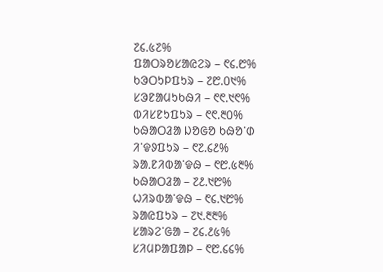᱗᱔.᱕᱗%
ᱯᱟᱛᱨᱚᱥᱟᱭᱮᱨ – ᱖᱔.᱘%
ᱠᱳᱛᱩᱞᱯᱩᱨ – ᱗᱘.᱐᱑%
ᱥᱳᱱᱟᱢᱩᱠᱷᱤ – ᱖᱖.᱑᱖%
ᱵᱤᱥᱱᱩᱯᱩᱨ – ᱖᱖.᱓᱐%
ᱠᱷᱟᱛᱲᱟ ᱡᱚᱜᱚ ᱠᱷᱚᱸᱰ
ᱤᱸᱫᱽᱯᱩᱨ – ᱖᱗.᱔᱒%
ᱨᱟᱹᱱᱤᱵᱟᱸᱫᱷ – ᱖᱘.᱕᱓%
ᱠᱷᱟᱛᱲᱟ – ᱗᱒.᱑᱘%
ᱦᱤᱨᱵᱟᱸᱫᱷ – ᱖᱔.᱑᱘%
ᱨᱟᱭᱯᱩᱨ – ᱗᱑.᱓᱓%
ᱥᱟᱨᱮᱸᱜᱟ – ᱗᱔.᱒᱕%
ᱥᱤᱢᱞᱟᱯᱟᱞ – ᱖᱘.᱔᱔%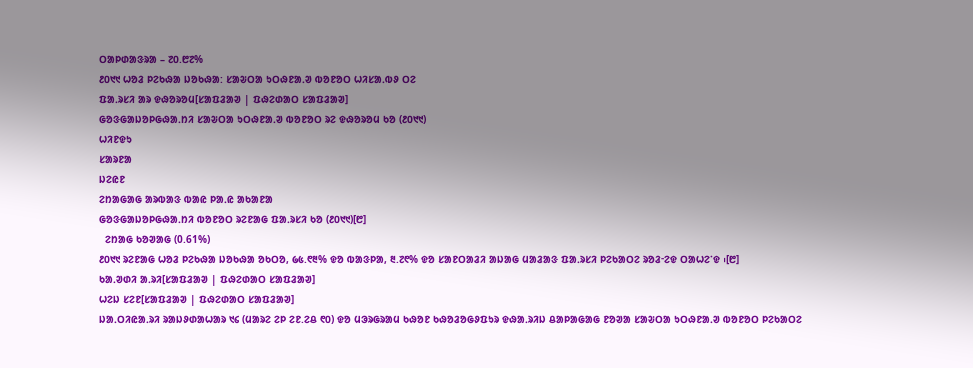ᱛᱟᱞᱰᱟᱝᱨᱟ – ᱗᱐.᱘᱗%
᱒᱐᱑᱑ ᱦᱚᱲ ᱞᱮᱠᱷᱟ ᱡᱚᱠᱷᱟ: ᱥᱟᱶᱛᱟ ᱩᱛᱷᱱᱟᱹᱣ ᱵᱚᱱᱚᱛ ᱦᱤᱥᱟᱹᱵᱽ ᱛᱮ
ᱯᱟᱹᱨᱥᱤ ᱟᱨ ᱫᱷᱚᱨᱚᱢ[ᱥᱟᱯᱲᱟᱣ | ᱯᱷᱮᱰᱟᱛ ᱥᱟᱯᱲᱟᱣ]
ᱜᱚᱝᱜᱟᱡᱚᱞᱜᱷᱟᱹᱴᱤ ᱥᱟᱶᱛᱟ ᱩᱛᱷᱱᱟᱹᱣ ᱵᱚᱱᱚᱛ ᱨᱮ ᱫᱷᱚᱨᱚᱢ ᱠᱚ (᱒᱐᱑᱑)
ᱦᱤᱱᱫᱩ
ᱥᱟᱨᱱᱟ
ᱡᱮᱭᱱ
ᱮᱴᱟᱜᱟᱜ ᱟᱨᱵᱟᱝ ᱵᱟᱭ ᱞᱟᱹᱭ ᱟᱠᱟᱱᱟ
ᱜᱚᱝᱜᱟᱡᱚᱞᱜᱷᱟᱹᱴᱤ ᱵᱚᱱᱚᱛ ᱨᱮᱱᱟᱜ ᱯᱟᱹᱨᱥᱤ ᱠᱚ (᱒᱐᱑᱑)[᱘]
  ᱮᱴᱟᱜ ᱠᱚᱣᱟᱜ (0.61%)
᱒᱐᱑᱑ ᱨᱮᱱᱟᱜ ᱦᱚᱲ ᱞᱮᱠᱷᱟ ᱡᱚᱠᱷᱟ ᱚᱠᱛᱚ, ᱙᱕.᱖᱓% ᱫᱚ ᱵᱟᱝᱞᱟ, ᱓.᱗᱖% ᱫᱚ ᱥᱟᱱᱛᱟᱲᱤ ᱟᱡᱟᱜ ᱢᱟᱲᱟᱝ ᱯᱟᱹᱨᱥᱤ ᱞᱮᱠᱟᱛᱮ ᱨᱚᱲᱼᱮᱫ ᱛᱟᱦᱮᱸᱫ ᱾[᱘]
ᱠᱟᱹᱣᱰᱤ ᱟᱹᱨᱤ[ᱥᱟᱯᱲᱟᱣ | ᱯᱷᱮᱰᱟᱛ ᱥᱟᱯᱲᱟᱣ]
ᱦᱮᱡ ᱥᱮᱱ[ᱥᱟᱯᱲᱟᱣ | ᱯᱷᱮᱰᱟᱛ ᱥᱟᱯᱲᱟᱣ]
ᱡᱟᱹᱛᱤᱭᱟᱹᱨᱤ ᱨᱟᱡᱽᱰᱟᱦᱟᱨ ᱑᱔ (ᱢᱟᱨᱮ ᱮᱞ ᱮᱱ.ᱮᱪ ᱖᱐) ᱫᱚ ᱢᱳᱨᱜᱨᱟᱢ ᱠᱷᱚᱱ ᱠᱷᱚᱲᱚᱜᱽᱯᱩᱨ ᱫᱷᱟᱹᱨᱤᱡ ᱪᱟᱞᱟᱜᱟᱜ ᱱᱚᱣᱟ ᱥᱟᱶᱛᱟ ᱩᱛᱷᱱᱟᱹᱣ ᱵᱚᱱᱚᱛ ᱞᱮᱠᱟᱛᱮ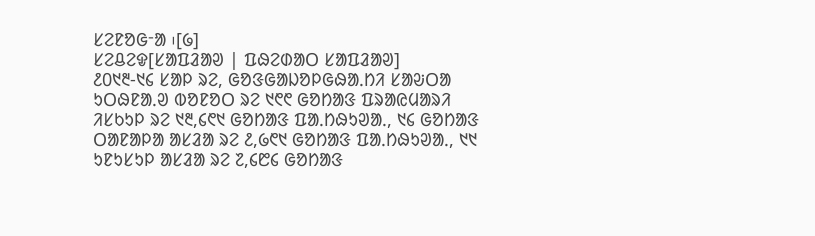ᱥᱮᱱᱚᱜᱼᱟ ᱾[᱙]
ᱥᱮᱪᱮᱫ[ᱥᱟᱯᱲᱟᱣ | ᱯᱷᱮᱰᱟᱛ ᱥᱟᱯᱲᱟᱣ]
᱒᱐᱑᱓-᱑᱔ ᱥᱟᱞ ᱨᱮ, ᱜᱚᱝᱜᱟᱡᱚᱞᱜᱷᱟᱹᱴᱤ ᱥᱟᱶᱛᱟ ᱩᱛᱷᱱᱟᱹᱣ ᱵᱚᱱᱚᱛ ᱨᱮ ᱑᱖᱖ ᱜᱚᱴᱟᱝ ᱯᱨᱟᱭᱢᱟᱨᱤ ᱤᱥᱠᱩᱞ ᱨᱮ ᱑᱓,᱔᱖᱑ ᱜᱚᱴᱟᱝ ᱯᱟᱹᱴᱷᱩᱣᱟᱹ, ᱑᱔ ᱜᱚᱴᱟᱝ ᱛᱟᱱᱟᱞᱟ ᱟᱥᱲᱟ ᱨᱮ ᱒,᱙᱖᱑ ᱜᱚᱴᱟᱝ ᱯᱟᱹᱴᱷᱩᱣᱟᱹ, ᱑᱑ ᱩᱱᱩᱥᱩᱞ ᱟᱥᱲᱟ ᱨᱮ ᱗,᱔᱘᱔ ᱜᱚᱴᱟᱝ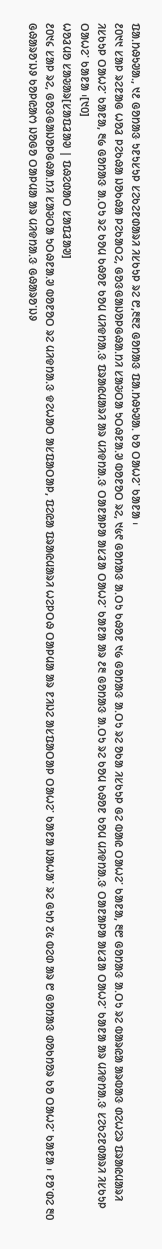ᱯᱟᱹᱴᱷᱩᱣᱟᱹ, ᱑᱒ ᱜᱚᱴᱟᱝ ᱩᱱᱩᱥᱩᱞ ᱥᱮᱠᱮᱱᱰᱟᱨᱤ ᱤᱥᱠᱩᱞ ᱨᱮ ᱘,᱓᱓᱗ ᱜᱚᱴᱟᱝ ᱯᱟᱹᱴᱷᱩᱣᱟᱹ ᱠᱚ ᱛᱟᱦᱮᱸ ᱠᱟᱱᱟ ᱾
᱒᱐᱑᱑ ᱥᱟᱞ ᱨᱮᱱᱟᱜ ᱦᱚᱲ ᱞᱮᱠᱷᱟ ᱡᱚᱠᱷᱟ ᱞᱮᱠᱟᱛᱮ, ᱜᱚᱝᱜᱟᱡᱚᱞᱜᱷᱟᱹᱴᱤ ᱥᱟᱶᱛᱟ ᱩᱛᱷᱱᱟᱹᱣ ᱵᱚᱱᱚᱛ ᱨᱮ, ᱑᱕᱖ ᱜᱚᱴᱟᱝ ᱟᱹᱛᱩ ᱠᱷᱚᱱ ᱑᱙ ᱜᱚᱴᱟᱝ ᱟᱹᱛᱩ ᱨᱮ ᱚᱠᱟ ᱤᱥᱠᱩᱞ ᱜᱮ ᱵᱟᱭ ᱛᱟᱦᱮᱸ ᱠᱟᱱᱟ, ᱓᱘ ᱜᱚᱴᱟᱝ ᱟᱹᱛᱩ ᱨᱮ ᱵᱟᱨᱭᱟ ᱟᱨᱵᱟᱝ ᱰᱮᱦᱮᱨ ᱯᱨᱟᱭᱢᱟᱨᱤ ᱤᱥᱠᱩᱞ ᱛᱟᱦᱮᱸ ᱠᱟᱱᱟ, ᱓᱙ ᱜᱚᱴᱟᱝ ᱟᱹᱛᱩ ᱨᱮ ᱠᱚᱢ ᱠᱷᱚᱱ ᱠᱚᱢ ᱢᱤᱫᱴᱟᱹᱝ ᱯᱨᱟᱭᱢᱟᱨᱤ ᱟᱨ ᱢᱤᱫᱴᱟᱹᱝ ᱛᱟᱱᱟᱞᱟ ᱟᱥᱲᱟ ᱛᱟᱦᱮᱸ ᱠᱟᱱᱟ ᱟᱨ ᱒᱓ ᱜᱚᱴᱟᱝ ᱟᱹᱛᱩ ᱨᱮ ᱠᱚᱢ ᱠᱷᱚᱱ ᱠᱚᱢ ᱢᱤᱫᱴᱟᱹᱝ ᱛᱟᱱᱟᱞᱟ ᱟᱥᱲᱟ ᱛᱟᱦᱮᱸ ᱠᱟᱱᱟ ᱟᱨ ᱢᱤᱫᱴᱟᱹᱝ ᱥᱮᱠᱮᱱᱰᱟᱨᱤ ᱤᱥᱠᱩᱞ ᱛᱟᱦᱮᱸ ᱠᱟᱱᱟ ᱾[᱑᱐]
ᱦᱚᱲᱢᱚ ᱥᱟᱶᱟᱨ[ᱥᱟᱯᱲᱟᱣ | ᱯᱷᱮᱰᱟᱛ ᱥᱟᱯᱲᱟᱣ]
᱒᱐᱑᱔ ᱥᱟᱞ ᱨᱮ, ᱜᱚᱝᱜᱟᱡᱚᱞᱜᱷᱟᱹᱴᱤ ᱥᱟᱶᱛᱟ ᱩᱛᱷᱱᱟᱹᱣ ᱵᱚᱱᱚᱛ ᱨᱮ ᱢᱤᱫᱴᱟᱹᱝ ᱫᱮᱦᱟᱛ ᱟᱥᱯᱟᱛᱟᱞ, ᱯᱮᱭᱟ ᱯᱨᱟᱭᱢᱟᱨᱤ ᱦᱮᱞᱛᱷ ᱛᱟᱞᱢᱟ ᱟᱨ ᱱᱤᱡᱮ ᱟᱥᱯᱟᱛᱟᱞ ᱛᱟᱦᱮᱸ ᱠᱟᱱᱟ ᱡᱟᱦᱟᱸ ᱨᱮ ᱜᱩᱴ ᱗᱕ ᱵᱮᱰ ᱟᱨ ᱘ ᱜᱚᱴᱟᱝ ᱰᱚᱠᱴᱚᱨ ᱠᱚ ᱛᱟᱦᱮᱸ ᱠᱟᱱᱟ ᱾ ᱱᱚᱸᱰᱮ ᱓᱐ ᱜᱷᱟᱨᱚᱸᱡᱽ ᱠᱚᱞᱭᱟᱬ ᱡᱚᱜᱚ ᱛᱟᱞᱢᱟ ᱟᱨ ᱢᱤᱫᱴᱟᱹᱝ ᱜᱷᱟᱨᱚᱸᱡᱽ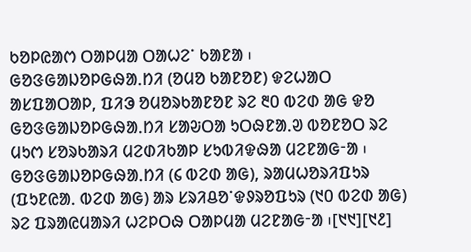ᱠᱚᱞᱭᱟᱬ ᱛᱟᱞᱢᱟ ᱛᱟᱦᱮᱸ ᱠᱟᱱᱟ ᱾
ᱜᱚᱝᱜᱟᱡᱚᱞᱜᱷᱟᱹᱴᱤ (ᱚᱢᱚ ᱠᱟᱱᱚᱱ) ᱫᱮᱦᱟᱛ ᱟᱥᱯᱟᱛᱟᱞ, ᱯᱤᱳ ᱚᱢᱚᱨᱠᱟᱱᱚᱱ ᱨᱮ ᱓᱐ ᱵᱮᱰ ᱟᱜ ᱫᱚ ᱜᱚᱝᱜᱟᱡᱚᱞᱜᱷᱟᱹᱴᱤ ᱥᱟᱶᱛᱟ ᱩᱛᱷᱱᱟᱹᱣ ᱵᱚᱱᱚᱛ ᱨᱮ ᱢᱩᱬ ᱥᱚᱨᱠᱟᱨᱤ ᱢᱮᱰᱤᱠᱟᱞ ᱥᱩᱵᱤᱫᱷᱟ ᱢᱮᱱᱟᱜᱼᱟ ᱾ ᱜᱚᱝᱜᱟᱡᱚᱞᱜᱷᱟᱹᱴᱤ (᱔ ᱵᱮᱰ ᱟᱜ), ᱨᱟᱢᱦᱚᱨᱤᱯᱩᱨ (ᱯᱩᱱᱭᱟᱹ ᱵᱮᱰ ᱟᱜ) ᱟᱨ ᱥᱨᱤᱪᱚᱸᱫᱽᱨᱚᱯᱩᱨ (᱑᱐ ᱵᱮᱰ ᱟᱜ) ᱨᱮ ᱯᱨᱟᱭᱢᱟᱨᱤ ᱦᱮᱞᱛᱷ ᱛᱟᱞᱢᱟ ᱢᱮᱱᱟᱜᱼᱟ ᱾[᱑᱑][᱑᱒]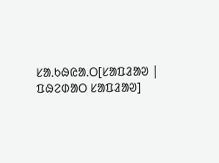ᱥᱟᱹᱠᱷᱭᱟᱹᱛ[ᱥᱟᱯᱲᱟᱣ | ᱯᱷᱮᱰᱟᱛ ᱥᱟᱯᱲᱟᱣ]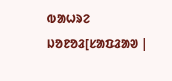ᱵᱟᱦᱨᱮ ᱡᱚᱱᱚᱲ[ᱥᱟᱯᱲᱟᱣ |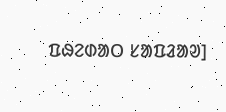ᱯᱷᱮᱰᱟᱛ ᱥᱟᱯᱲᱟᱣ]